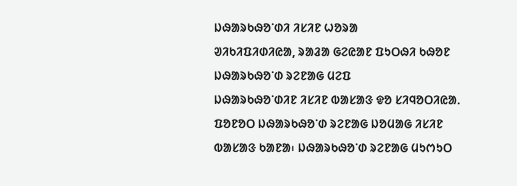ᱡᱷᱟᱨᱠᱷᱚᱸᱰᱤ ᱤᱥᱤᱱ ᱦᱚᱨᱟ
ᱣᱤᱠᱤᱯᱤᱰᱤᱭᱟ, ᱨᱟᱲᱟ ᱜᱮᱭᱟᱱ ᱯᱩᱛᱷᱤ ᱠᱷᱚᱱ
ᱡᱷᱟᱨᱠᱷᱚᱸᱰ ᱨᱮᱱᱟᱜ ᱢᱮᱯ
ᱡᱷᱟᱨᱠᱷᱚᱸᱰᱤᱱ ᱤᱥᱤᱱ ᱵᱟᱥᱟᱝ ᱫᱚ ᱥᱤᱧᱚᱛᱤᱭᱟᱹ ᱯᱚᱱᱚᱛ ᱡᱷᱟᱨᱠᱷᱚᱸᱰ ᱨᱮᱱᱟᱜ ᱡᱚᱢᱟᱜ ᱤᱥᱤᱱ ᱵᱟᱥᱟᱝ ᱠᱟᱱᱟ᱾ ᱡᱷᱟᱨᱠᱷᱚᱸᱰ ᱨᱮᱱᱟᱜ ᱢᱩᱬᱩᱛ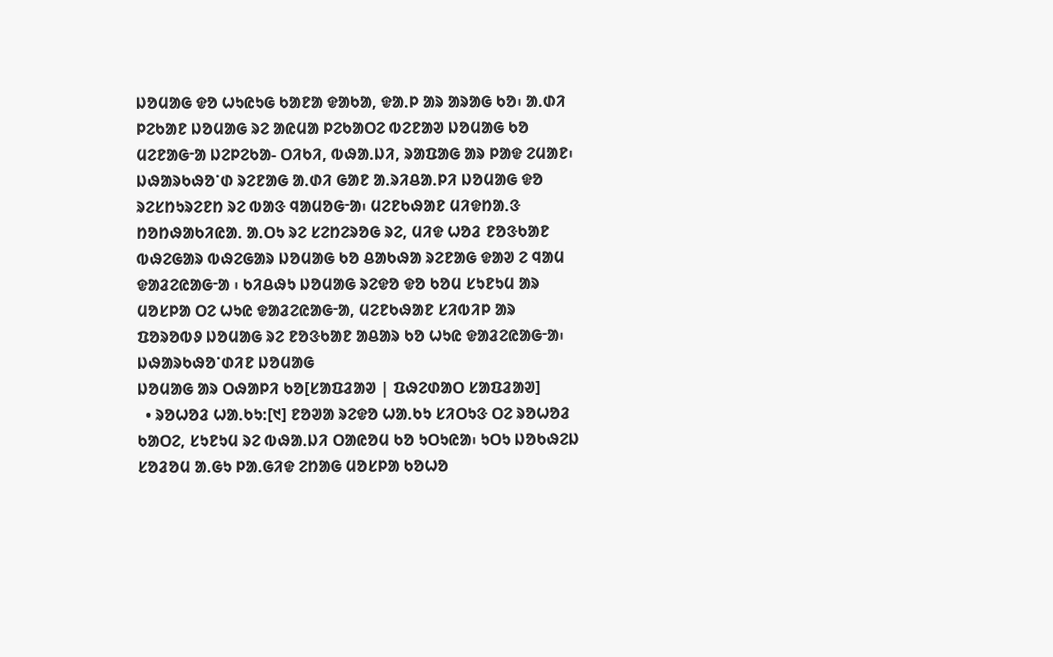ᱡᱚᱢᱟᱜ ᱫᱚ ᱦᱩᱭᱩᱜ ᱠᱟᱱᱟ ᱫᱟᱠᱟ, ᱫᱟᱹᱞ ᱟᱨ ᱟᱨᱟᱜ ᱠᱚ᱾ ᱟᱹᱰᱤ ᱞᱮᱠᱟᱱ ᱡᱚᱢᱟᱜ ᱨᱮ ᱟᱭᱢᱟ ᱞᱮᱠᱟᱛᱮ ᱵᱮᱱᱟᱣ ᱡᱚᱢᱟᱜ ᱠᱚ ᱢᱮᱱᱟᱜᱼᱟ ᱡᱮᱞᱮᱠᱟ- ᱛᱤᱠᱤ, ᱵᱷᱟᱹᱡᱤ, ᱨᱟᱯᱟᱜ ᱟᱨ ᱞᱟᱫ ᱮᱢᱟᱱ᱾ ᱡᱷᱟᱨᱠᱷᱚᱸᱰ ᱨᱮᱱᱟᱜ ᱟᱹᱰᱤ ᱜᱟᱱ ᱟᱹᱨᱤᱪᱟᱹᱞᱤ ᱡᱚᱢᱟᱜ ᱫᱚ ᱨᱮᱥᱴᱩᱨᱮᱱᱴ ᱨᱮ ᱵᱟᱝ ᱧᱟᱢᱚᱜᱼᱟ᱾ ᱢᱮᱱᱠᱷᱟᱱ ᱢᱤᱫᱴᱟᱹᱝ ᱴᱚᱴᱷᱟᱠᱤᱭᱟᱹ ᱟᱹᱛᱩ ᱨᱮ ᱥᱮᱴᱮᱨᱚᱜ ᱨᱮ, ᱢᱤᱫ ᱦᱚᱲ ᱱᱚᱝᱠᱟᱱ ᱵᱷᱮᱜᱟᱨ ᱵᱷᱮᱜᱟᱨ ᱡᱚᱢᱟᱜ ᱠᱚ ᱪᱟᱠᱷᱟ ᱨᱮᱱᱟᱜ ᱫᱟᱣ ᱮ ᱧᱟᱢ ᱫᱟᱲᱮᱭᱟᱜᱼᱟ ᱾ ᱠᱤᱪᱷᱩ ᱡᱚᱢᱟᱜ ᱨᱮᱫᱚ ᱫᱚ ᱠᱚᱢ ᱥᱩᱱᱩᱢ ᱟᱨ ᱢᱚᱥᱞᱟ ᱛᱮ ᱦᱩᱭ ᱫᱟᱲᱮᱭᱟᱜᱼᱟ, ᱢᱮᱱᱠᱷᱟᱱ ᱥᱤᱵᱤᱞ ᱟᱨ ᱯᱚᱨᱚᱵᱽ ᱡᱚᱢᱟᱜ ᱨᱮ ᱱᱚᱝᱠᱟᱱ ᱟᱪᱟᱨ ᱠᱚ ᱦᱩᱭ ᱫᱟᱲᱮᱭᱟᱜᱼᱟ᱾
ᱡᱷᱟᱨᱠᱷᱚᱸᱰᱤᱱ ᱡᱚᱢᱟᱜ
ᱡᱚᱢᱟᱜ ᱟᱨ ᱛᱷᱟᱞᱤ ᱠᱚ[ᱥᱟᱯᱲᱟᱣ | ᱯᱷᱮᱰᱟᱛ ᱥᱟᱯᱲᱟᱣ]
  • ᱨᱚᱦᱚᱲ ᱦᱟᱹᱠᱩ:[᱑] ᱱᱚᱣᱟ ᱨᱮᱫᱚ ᱦᱟᱹᱠᱩ ᱥᱤᱛᱩᱝ ᱛᱮ ᱨᱚᱦᱚᱲ ᱠᱟᱛᱮ, ᱥᱩᱱᱩᱢ ᱨᱮ ᱵᱷᱟᱹᱡᱤ ᱛᱟᱭᱚᱢ ᱠᱚ ᱩᱛᱩᱭᱟ᱾ ᱩᱛᱩ ᱡᱚᱠᱷᱮᱡ ᱥᱚᱲᱚᱢ ᱟᱹᱜᱩ ᱞᱟᱹᱜᱤᱫ ᱮᱴᱟᱜ ᱢᱚᱥᱞᱟ ᱠᱚᱦᱚ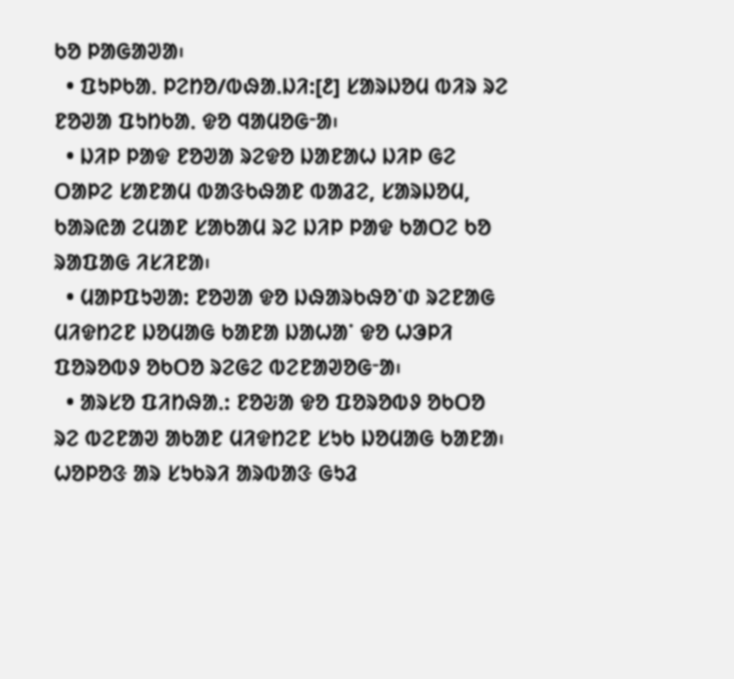ᱠᱚ ᱞᱟᱜᱟᱣᱟ᱾
  • ᱯᱩᱞᱠᱟᱹ ᱞᱮᱴᱚ/ᱵᱷᱟᱹᱡᱤ:[᱒] ᱥᱟᱨᱡᱚᱢ ᱵᱤᱨ ᱨᱮ ᱱᱚᱣᱟ ᱯᱩᱴᱠᱟᱹ ᱫᱚ ᱧᱟᱢᱚᱜᱼᱟ᱾
  • ᱡᱤᱞ ᱞᱟᱫ ᱱᱚᱣᱟ ᱨᱮᱫᱚ ᱡᱟᱱᱟᱦ ᱡᱤᱞ ᱜᱮ ᱛᱟᱞᱮ ᱥᱟᱱᱟᱢ ᱵᱟᱝᱠᱷᱟᱱ ᱵᱟᱲᱮ, ᱥᱟᱨᱡᱚᱢ, ᱠᱟᱨᱭᱟ ᱮᱢᱟᱱ ᱥᱟᱠᱟᱢ ᱨᱮ ᱡᱤᱞ ᱞᱟᱫ ᱠᱟᱛᱮ ᱠᱚ ᱨᱟᱯᱟᱜ ᱤᱥᱤᱱᱟ᱾
  • ᱢᱟᱞᱯᱩᱣᱟ: ᱱᱚᱣᱟ ᱫᱚ ᱡᱷᱟᱨᱠᱷᱚᱸᱰ ᱨᱮᱱᱟᱜ ᱢᱤᱫᱴᱮᱱ ᱡᱚᱢᱟᱜ ᱠᱟᱱᱟ ᱡᱟᱦᱟᱸ ᱫᱚ ᱦᱳᱞᱤ ᱯᱚᱨᱚᱵᱽ ᱚᱠᱛᱚ ᱨᱮᱜᱮ ᱵᱮᱱᱟᱣᱚᱜᱼᱟ᱾
  • ᱟᱨᱥᱚ ᱯᱤᱴᱷᱟᱹ: ᱱᱚᱶᱟ ᱫᱚ ᱯᱚᱨᱚᱵᱽ ᱚᱠᱛᱚ ᱨᱮ ᱵᱮᱱᱟᱣ ᱟᱠᱟᱱ ᱢᱤᱫᱴᱮᱱ ᱥᱩᱠ ᱡᱚᱢᱟᱜ ᱠᱟᱱᱟ᱾ ᱦᱚᱞᱚᱝ ᱟᱨ ᱥᱩᱠᱨᱤ ᱟᱨᱵᱟᱝ ᱜᱩᱲ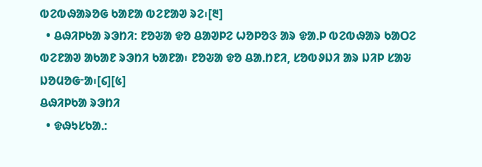ᱵᱮᱵᱷᱟᱨᱚᱜ ᱠᱟᱱᱟ ᱵᱮᱱᱟᱣ ᱨᱮ᱾[᱓]
  • ᱪᱷᱤᱞᱠᱟ ᱨᱳᱴᱤ: ᱱᱚᱶᱟ ᱫᱚ ᱪᱟᱣᱞᱮ ᱦᱚᱞᱚᱝ ᱟᱨ ᱫᱟᱹᱞ ᱵᱮᱵᱷᱟᱨ ᱠᱟᱛᱮ ᱵᱮᱱᱟᱣ ᱟᱠᱟᱱ ᱨᱳᱴᱤ ᱠᱟᱱᱟ᱾ ᱱᱚᱶᱟ ᱫᱚ ᱪᱟᱹᱴᱱᱤ, ᱥᱚᱵᱽᱡᱤ ᱟᱨ ᱡᱤᱞ ᱥᱟᱶ ᱡᱚᱢᱚᱜᱼᱟ᱾[᱔][᱕]
ᱪᱷᱤᱞᱠᱟ ᱨᱳᱴᱤ
  • ᱫᱷᱩᱥᱠᱟᱹ: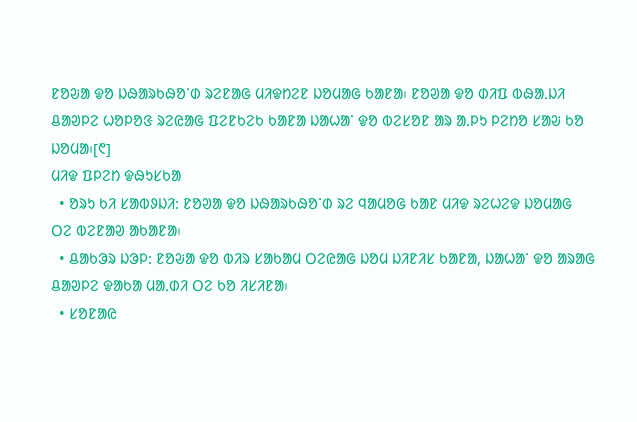ᱱᱚᱶᱟ ᱫᱚ ᱡᱷᱟᱨᱠᱷᱚᱸᱰ ᱨᱮᱱᱟᱜ ᱢᱤᱫᱴᱮᱱ ᱡᱚᱢᱟᱜ ᱠᱟᱱᱟ᱾ ᱱᱚᱣᱟ ᱫᱚ ᱰᱤᱯ ᱵᱷᱟᱹᱡᱤ ᱪᱟᱣᱞᱮ ᱦᱚᱞᱚᱝ ᱨᱮᱭᱟᱜ ᱯᱮᱱᱠᱮᱠ ᱠᱟᱱᱟ ᱡᱟᱦᱟᱸ ᱫᱚ ᱵᱮᱥᱚᱱ ᱟᱨ ᱟᱹᱞᱩ ᱞᱮᱴᱚ ᱥᱟᱶ ᱠᱚ ᱡᱚᱢᱟ᱾[᱖]
ᱢᱤᱫ ᱯᱞᱮᱴ ᱫᱷᱩᱥᱠᱟ
  • ᱚᱨᱩ ᱠᱤ ᱥᱟᱵᱽᱡᱤ: ᱱᱚᱣᱟ ᱫᱚ ᱡᱷᱟᱨᱠᱷᱚᱸᱰ ᱨᱮ ᱧᱟᱢᱚᱜ ᱠᱟᱱ ᱢᱤᱫ ᱨᱮᱦᱮᱫ ᱡᱚᱢᱟᱜ ᱛᱮ ᱵᱮᱱᱟᱣ ᱟᱠᱟᱱᱟ᱾
  • ᱪᱟᱠᱳᱨ ᱡᱳᱞ: ᱱᱚᱶᱟ ᱫᱚ ᱵᱤᱨ ᱥᱟᱠᱟᱢ ᱛᱮᱭᱟᱜ ᱡᱚᱢ ᱡᱤᱱᱤᱥ ᱠᱟᱱᱟ, ᱡᱟᱦᱟᱸ ᱫᱚ ᱟᱨᱟᱜ ᱪᱟᱣᱞᱮ ᱫᱟᱠᱟ ᱢᱟᱹᱰᱤ ᱛᱮ ᱠᱚ ᱤᱥᱤᱱᱟ᱾
  • ᱥᱚᱱᱟᱭ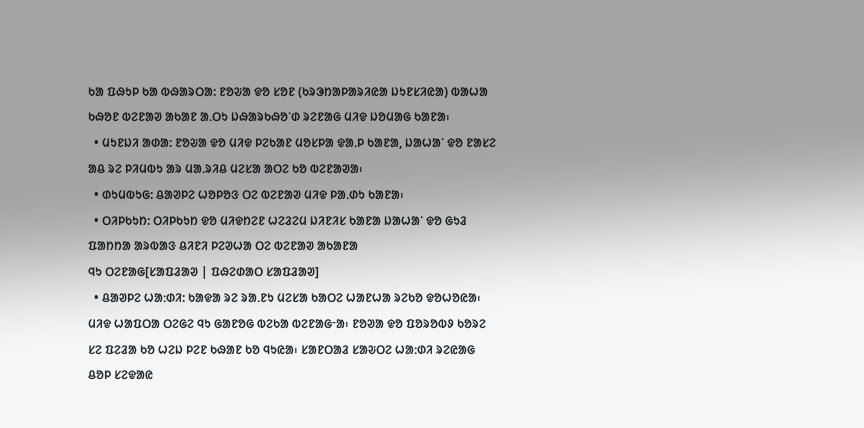ᱠᱟ ᱯᱷᱩᱞ ᱠᱟ ᱵᱷᱟᱨᱛᱟ: ᱱᱚᱶᱟ ᱫᱚ ᱥᱚᱱ (ᱠᱨᱳᱴᱟᱞᱟᱨᱤᱭᱟ ᱡᱩᱱᱥᱤᱭᱟ) ᱵᱟᱦᱟ ᱠᱷᱚᱱ ᱵᱮᱱᱟᱣ ᱟᱠᱟᱱ ᱟᱹᱛᱩ ᱡᱷᱟᱨᱠᱷᱚᱸᱰ ᱨᱮᱱᱟᱜ ᱢᱤᱫ ᱡᱚᱢᱟᱜ ᱠᱟᱱᱟ᱾
  • ᱢᱩᱱᱡᱤ ᱟᱰᱟ: ᱱᱚᱶᱟ ᱫᱚ ᱢᱤᱫ ᱞᱮᱠᱟᱱ ᱢᱚᱥᱞᱟ ᱫᱟᱹᱞ ᱠᱟᱱᱟ, ᱡᱟᱦᱟᱸ ᱫᱚ ᱱᱟᱥᱮ ᱟᱪ ᱨᱮ ᱞᱤᱢᱵᱩ ᱟᱨ ᱢᱟᱹᱨᱤᱪ ᱢᱮᱥᱟ ᱟᱛᱮ ᱠᱚ ᱵᱮᱱᱟᱣᱟ᱾
  • ᱰᱩᱢᱵᱩᱜ: ᱪᱟᱣᱞᱮ ᱦᱚᱞᱚᱝ ᱛᱮ ᱵᱮᱱᱟᱣ ᱢᱤᱫ ᱞᱟᱹᱰᱩ ᱠᱟᱱᱟ᱾
  • ᱛᱤᱞᱠᱩᱴ: ᱛᱤᱞᱠᱩᱴ ᱫᱚ ᱢᱤᱫᱴᱮᱱ ᱦᱮᱲᱮᱢ ᱡᱤᱱᱤᱥ ᱠᱟᱱᱟ ᱡᱟᱦᱟᱸ ᱫᱚ ᱜᱩᱲ ᱯᱟᱴᱴᱟ ᱟᱨᱵᱟᱝ ᱪᱤᱱᱤ ᱞᱮᱣᱦᱟ ᱛᱮ ᱵᱮᱱᱟᱣ ᱟᱠᱟᱱᱟ
ᱧᱩ ᱛᱮᱱᱟᱜ[ᱥᱟᱯᱲᱟᱣ | ᱯᱷᱮᱰᱟᱛ ᱥᱟᱯᱲᱟᱣ]
  • ᱪᱟᱣᱞᱮ ᱦᱟᱺᱰᱤ: ᱠᱟᱫᱟ ᱨᱮ ᱨᱟᱹᱱᱩ ᱢᱮᱥᱟ ᱠᱟᱛᱮ ᱦᱟᱱᱦᱟ ᱨᱮᱠᱚ ᱫᱚᱦᱚᱭᱟ᱾ ᱢᱤᱫ ᱦᱟᱯᱛᱟ ᱛᱮᱜᱮ ᱧᱩ ᱜᱟᱱᱚᱜ ᱵᱮᱠᱟ ᱵᱮᱱᱟᱜᱼᱟ᱾ ᱱᱚᱣᱟ ᱫᱚ ᱯᱚᱨᱚᱵᱽ ᱠᱚᱨᱮ ᱥᱮ ᱯᱮᱲᱟ ᱠᱚ ᱦᱮᱡ ᱞᱮᱱ ᱠᱷᱟᱱ ᱠᱚ ᱧᱩᱭᱟ᱾ ᱥᱟᱱᱛᱟᱲ ᱥᱟᱶᱛᱮ ᱦᱟᱺᱰᱤ ᱨᱮᱭᱟᱜ ᱪᱚᱞ ᱥᱮᱫᱟᱭ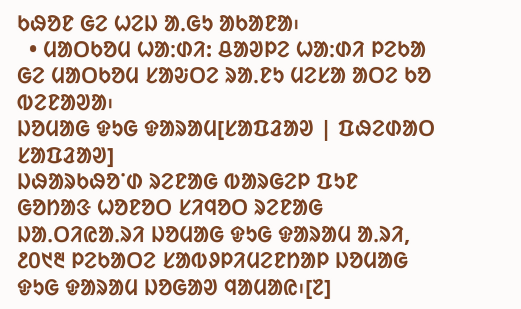ᱠᱷᱚᱱ ᱜᱮ ᱦᱮᱡ ᱟᱹᱜᱩ ᱟᱠᱟᱱᱟ᱾
  • ᱢᱟᱛᱠᱚᱢ ᱦᱟᱺᱰᱤ: ᱪᱟᱣᱞᱮ ᱦᱟᱺᱰᱤ ᱞᱮᱠᱟ ᱜᱮ ᱢᱟᱛᱠᱚᱢ ᱥᱟᱶᱛᱮ ᱨᱟᱹᱱᱩ ᱢᱮᱥᱟ ᱟᱛᱮ ᱠᱚ ᱵᱮᱱᱟᱣᱟ᱾
ᱡᱚᱢᱟᱜ ᱫᱩᱜ ᱫᱟᱨᱟᱢ[ᱥᱟᱯᱲᱟᱣ | ᱯᱷᱮᱰᱟᱛ ᱥᱟᱯᱲᱟᱣ]
ᱡᱷᱟᱨᱠᱷᱚᱸᱰ ᱨᱮᱱᱟᱜ ᱵᱟᱨᱜᱮᱞ ᱯᱩᱱ ᱜᱚᱴᱟᱝ ᱦᱚᱱᱚᱛ ᱥᱤᱧᱚᱛ ᱨᱮᱱᱟᱜ ᱡᱟᱹᱛᱤᱭᱟᱹᱨᱤ ᱡᱚᱢᱟᱜ ᱫᱩᱜ ᱫᱟᱨᱟᱢ ᱟᱹᱨᱤ, ᱒᱐᱑᱓ ᱞᱮᱠᱟᱛᱮ ᱥᱟᱵᱽᱞᱤᱢᱮᱱᱴᱟᱞ ᱡᱚᱢᱟᱜ ᱫᱩᱜ ᱫᱟᱨᱟᱢ ᱡᱚᱜᱟᱣ ᱧᱟᱢᱟᱭ᱾[᱗]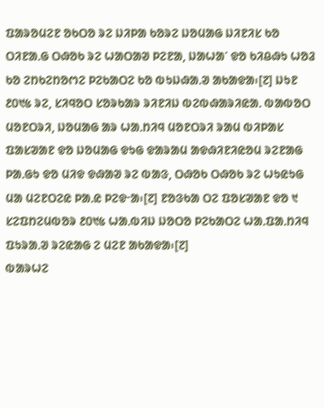ᱯᱟᱨᱚᱢᱮᱱ ᱚᱠᱛᱚ ᱨᱮ ᱡᱤᱞᱟ ᱠᱚᱨᱮ ᱡᱚᱢᱟᱜ ᱡᱤᱱᱤᱥ ᱠᱚ ᱛᱤᱱᱟᱹᱜ ᱛᱷᱚᱠ ᱨᱮ ᱦᱟᱛᱟᱣ ᱞᱮᱱᱟ, ᱡᱟᱦᱟᱸ ᱫᱚ ᱠᱤᱪᱷᱩ ᱦᱚᱲ ᱠᱚ ᱮᱴᱠᱮᱴᱚᱬᱮ ᱞᱮᱠᱟᱛᱮ ᱠᱚ ᱵᱩᱡᱷᱟᱹᱣ ᱟᱠᱟᱫᱟ᱾[᱗] ᱡᱩᱱ ᱒᱐᱑᱕ ᱨᱮ, ᱥᱤᱧᱚᱛ ᱥᱚᱨᱠᱟᱨ ᱨᱤᱱᱤᱡ ᱵᱮᱵᱷᱟᱨᱤᱭᱟᱹ ᱵᱟᱵᱚᱛ ᱢᱚᱱᱛᱨᱤ, ᱡᱚᱢᱟᱜ ᱟᱨ ᱦᱟᱹᱴᱤᱧ ᱢᱚᱱᱛᱨᱤ ᱨᱟᱢ ᱵᱤᱞᱟᱥ ᱯᱟᱥᱣᱟᱱ ᱫᱚ ᱡᱚᱢᱟᱜ ᱫᱩᱜ ᱫᱟᱨᱟᱢ ᱟᱫᱷᱤᱱᱤᱭᱚᱢ ᱨᱮᱱᱟᱜ ᱞᱟᱹᱜᱩ ᱫᱚ ᱢᱤᱫ ᱫᱷᱟᱣ ᱨᱮ ᱵᱟᱝ, ᱛᱷᱚᱠ ᱛᱷᱚᱠ ᱨᱮ ᱦᱩᱭᱩᱜ ᱢᱟ ᱢᱮᱱᱛᱮᱭ ᱞᱟᱹᱭ ᱞᱮᱫᱼᱟ᱾[᱗] ᱱᱚᱝᱠᱟ ᱛᱮ ᱯᱚᱥᱣᱟᱱ ᱫᱚ ᱑ ᱥᱮᱯᱴᱮᱢᱵᱚᱨ ᱒᱐᱑᱕ ᱦᱟᱹᱵᱤᱡ ᱡᱚᱛᱚ ᱞᱮᱠᱟᱛᱮ ᱦᱟᱹᱯᱟᱹᱴᱤᱧ ᱯᱩᱨᱟᱹᱣ ᱨᱮᱭᱟᱜ ᱮ ᱢᱮᱱ ᱟᱠᱟᱫᱟ᱾[᱗]
ᱵᱟᱨᱦᱮ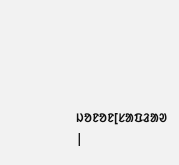ᱡᱚᱱᱚᱱ[ᱥᱟᱯᱲᱟᱣ |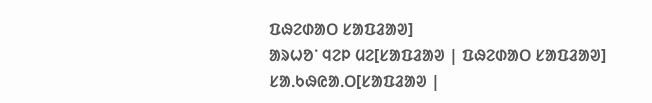ᱯᱷᱮᱰᱟᱛ ᱥᱟᱯᱲᱟᱣ]
ᱟᱨᱦᱚᱸ ᱧᱮᱞ ᱢᱮ[ᱥᱟᱯᱲᱟᱣ | ᱯᱷᱮᱰᱟᱛ ᱥᱟᱯᱲᱟᱣ]
ᱥᱟᱹᱠᱷᱭᱟᱹᱛ[ᱥᱟᱯᱲᱟᱣ |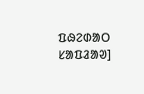ᱯᱷᱮᱰᱟᱛ ᱥᱟᱯᱲᱟᱣ]